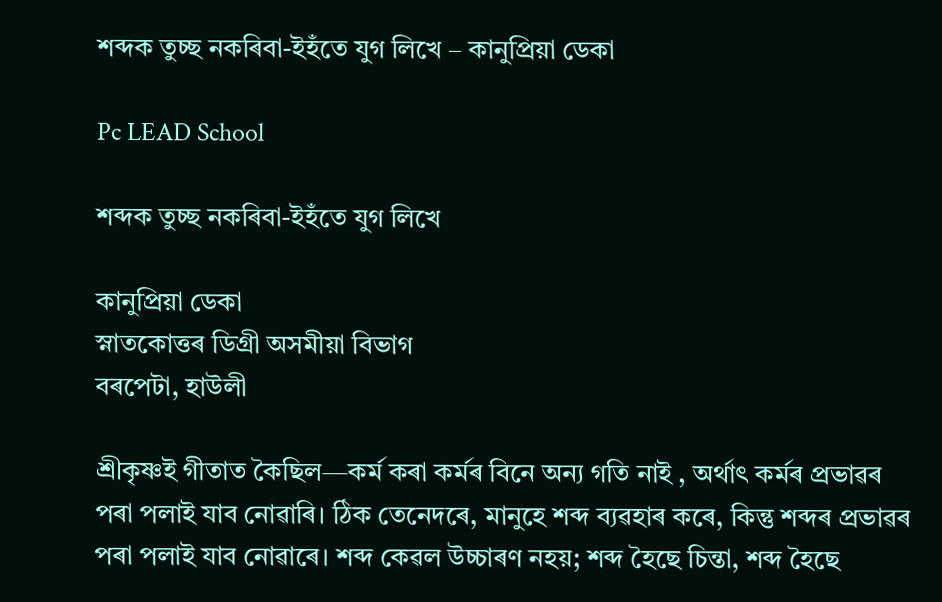শব্দক তুচ্ছ নকৰিবা-ইহঁতে যুগ লিখে – কানুপ্ৰিয়া ডেকা

Pc LEAD School

শব্দক তুচ্ছ নকৰিবা-ইহঁতে যুগ লিখে

কানুপ্ৰিয়া ডেকা
স্নাতকোত্তৰ ডিগ্ৰী অসমীয়া বিভাগ
বৰপেটা, হাউলী

শ্ৰীকৃষ্ণই গীতাত কৈছিল—কৰ্ম কৰা কৰ্মৰ বিনে অন্য গতি নাই , অৰ্থাৎ কৰ্মৰ প্ৰভাৱৰ পৰা পলাই যাব নোৱাৰি। ঠিক তেনেদৰে, মানুহে শব্দ ব্যৱহাৰ কৰে, কিন্তু শব্দৰ প্ৰভাৱৰ পৰা পলাই যাব নোৱাৰে। শব্দ কেৱল উচ্চাৰণ নহয়; শব্দ হৈছে চিন্তা, শব্দ হৈছে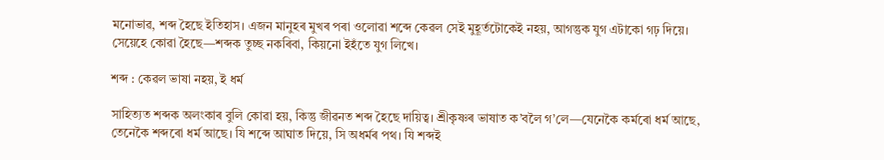মনোভাৱ, শব্দ হৈছে ইতিহাস। এজন মানুহৰ মুখৰ পৰা ওলোৱা শব্দে কেৱল সেই মুহূৰ্তটোকেই নহয়, আগন্তুক যুগ এটাকো গঢ় দিয়ে। সেয়েহে কোৱা হৈছে—শব্দক তুচ্ছ নকৰিবা, কিয়নো ইহঁতে যুগ লিখে।

শব্দ : কেৱল ভাষা নহয়, ই ধৰ্ম

সাহিত্যত শব্দক অলংকাৰ বুলি কোৱা হয়, কিন্তু জীৱনত শব্দ হৈছে দায়িত্ব। শ্ৰীকৃষ্ণৰ ভাষাত ক’বলৈ গ’লে—যেনেকৈ কৰ্মৰো ধৰ্ম আছে, তেনেকৈ শব্দৰো ধৰ্ম আছে। যি শব্দে আঘাত দিয়ে, সি অধৰ্মৰ পথ। যি শব্দই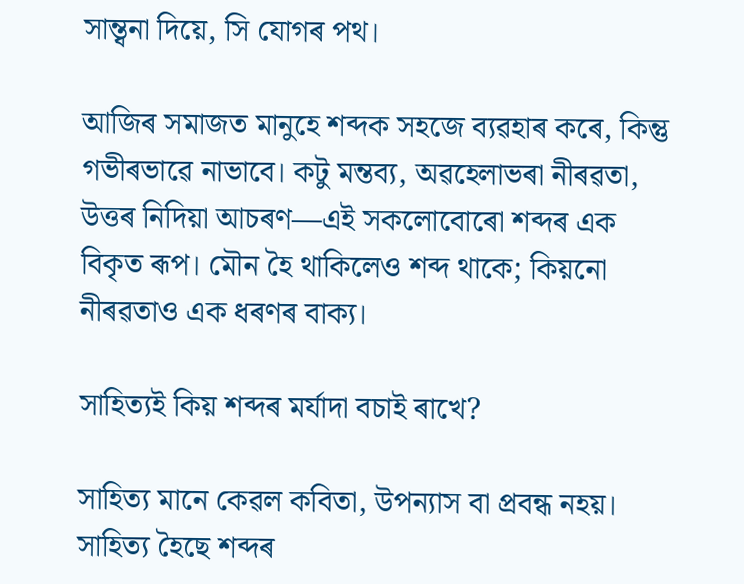সান্ত্বনা দিয়ে, সি যোগৰ পথ।

আজিৰ সমাজত মানুহে শব্দক সহজে ব্যৱহাৰ কৰে, কিন্তু গভীৰভাৱে নাভাবে। কটু মন্তব্য, অৱহেলাভৰা নীৰৱতা, উত্তৰ নিদিয়া আচৰণ—এই সকলোবোৰো শব্দৰ এক বিকৃত ৰূপ। মৌন হৈ থাকিলেও শব্দ থাকে; কিয়নো নীৰৱতাও এক ধৰণৰ বাক্য।

সাহিত্যই কিয় শব্দৰ মৰ্যাদা বচাই ৰাখে?

সাহিত্য মানে কেৱল কবিতা, উপন্যাস বা প্ৰবন্ধ নহয়। সাহিত্য হৈছে শব্দৰ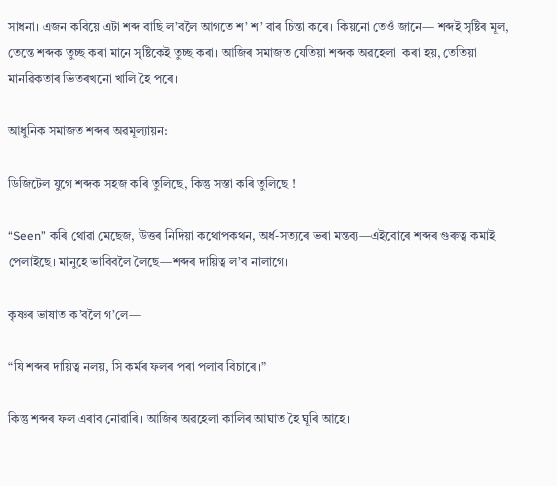সাধনা। এজন কবিয়ে এটা শব্দ বাছি ল’বলৈ আগতে শ’ শ’ বাৰ চিন্তা কৰে। কিয়নো তেওঁ জানে— শব্দই সৃষ্টিৰ মূল, তেন্তে শব্দক তুচ্ছ কৰা মানে সৃষ্টিকেই তুচ্ছ কৰা। আজিৰ সমাজত যেতিয়া শব্দক অৱহেলা  কৰা হয়, তেতিয়া মানৱিকতাৰ ভিতৰখনো খালি হৈ পৰে।

আধুনিক সমাজত শব্দৰ অৱমূল্যায়ন:

ডিজিটেল যুগে শব্দক সহজ কৰি তুলিছে, কিন্তু সস্তা কৰি তুলিছে !

“Seen” কৰি থোৱা মেছেজ, উত্তৰ নিদিয়া কথোপকথন, অর্ধ-সত্যৰে ভৰা মন্তব্য—এইবোৰে শব্দৰ গুৰুত্ব কমাই পেলাইছে। মানুহে ভাবিবলৈ লৈছে—শব্দৰ দায়িত্ব ল’ব নালাগে।

কৃষ্ণৰ ভাষাত ক’বলৈ গ’লে—

“যি শব্দৰ দায়িত্ব নলয়, সি কৰ্মৰ ফলৰ পৰা পলাব বিচাৰে।”

কিন্তু শব্দৰ ফল এৰাব নোৱাৰি। আজিৰ অৱহেলা কালিৰ আঘাত হৈ ঘূৰি আহে।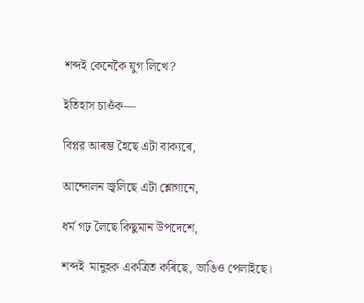শব্দই কেনেকৈ যুগ লিখে?

ইতিহাস চাওঁক—

বিপ্লৱ আৰম্ভ হৈছে এটা বাক্যৰে,

আন্দোলন জ্বলিছে এটা শ্লোগানে,

ধৰ্ম গঢ় লৈছে কিছুমান উপদেশে,

শব্দই  মানুহক একত্ৰিত কৰিছে, ভাঙিও পেলাইছে।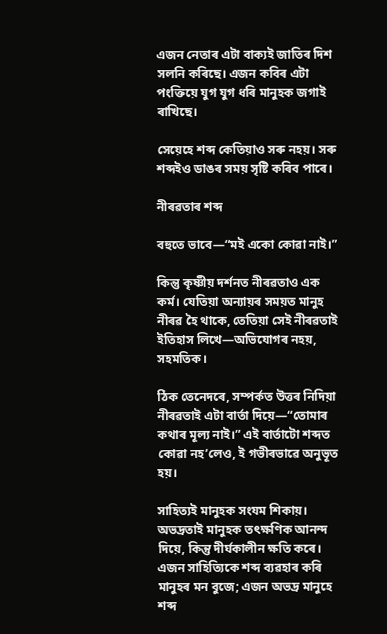এজন নেতাৰ এটা বাক্যই জাতিৰ দিশ সলনি কৰিছে। এজন কবিৰ এটা পংক্তিয়ে যুগ যুগ ধৰি মানুহক জগাই ৰাখিছে।

সেয়েহে শব্দ কেতিয়াও সৰু নহয়। সৰু শব্দইও ডাঙৰ সময় সৃষ্টি কৰিব পাৰে।

নীৰৱতাৰ শব্দ

বহুতে ভাবে—“মই একো কোৱা নাই।”

কিন্তু কৃষ্ণীয় দৰ্শনত নীৰৱতাও এক কৰ্ম। যেতিয়া অন্যায়ৰ সময়ত মানুহ নীৰৱ হৈ থাকে, তেতিয়া সেই নীৰৱতাই ইতিহাস লিখে—অভিযোগৰ নহয়, সহমতিক।

ঠিক তেনেদৰে, সম্পৰ্কত উত্তৰ নিদিয়া নীৰৱতাই এটা বাৰ্তা দিয়ে—“তোমাৰ কথাৰ মূল্য নাই।” এই বাৰ্তাটো শব্দত কোৱা নহ’লেও, ই গভীৰভাৱে অনুভূত হয়।

সাহিত্যই মানুহক সংযম শিকায়। অভদ্ৰতাই মানুহক তৎক্ষণিক আনন্দ দিয়ে, কিন্তু দীৰ্ঘকালীন ক্ষতি কৰে। এজন সাহিত্যিকে শব্দ ব্যৱহাৰ কৰি মানুহৰ মন বুজে; এজন অভদ্ৰ মানুহে শব্দ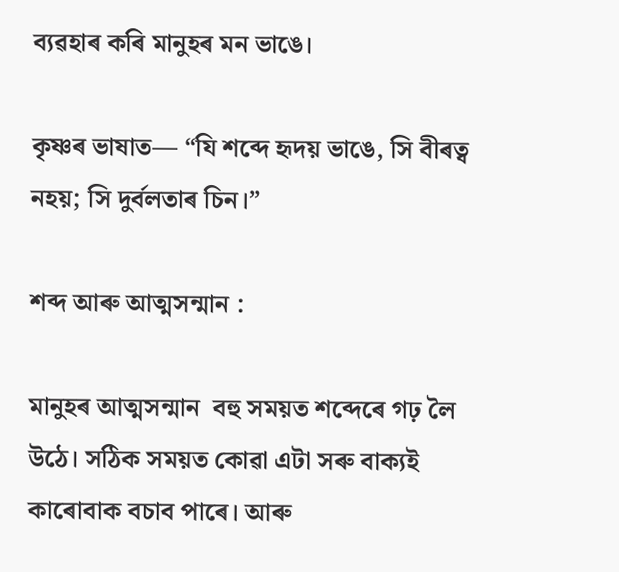ব্যৱহাৰ কৰি মানুহৰ মন ভাঙে।

কৃষ্ণৰ ভাষাত— “যি শব্দে হৃদয় ভাঙে, সি বীৰত্ব নহয়; সি দুৰ্বলতাৰ চিন।”

শব্দ আৰু আত্মসন্মান :

মানুহৰ আত্মসন্মান  বহু সময়ত শব্দেৰে গঢ় লৈ উঠে। সঠিক সময়ত কোৱা এটা সৰু বাক্যই কাৰোবাক বচাব পাৰে। আৰু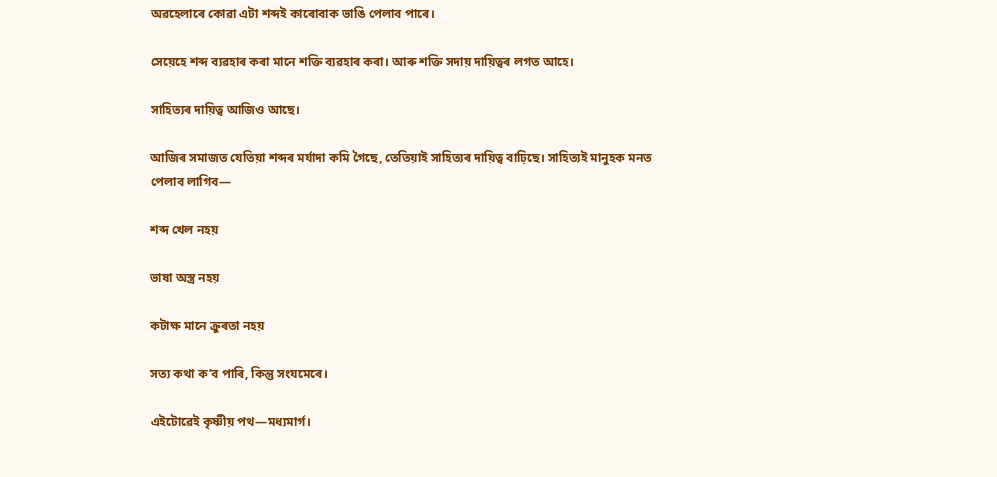অৱহেলাৰে কোৱা এটা শব্দই কাৰোবাক ভাঙি পেলাব পাৰে।

সেয়েহে শব্দ ব্যৱহাৰ কৰা মানে শক্তি ব্যৱহাৰ কৰা। আৰু শক্তি সদায় দায়িত্বৰ লগত আহে।

সাহিত্যৰ দায়িত্ব আজিও আছে।

আজিৰ সমাজত যেতিয়া শব্দৰ মৰ্যাদা কমি গৈছে, তেতিয়াই সাহিত্যৰ দায়িত্ব বাঢ়িছে। সাহিত্যই মানুহক মনত পেলাব লাগিব—

শব্দ খেল নহয়

ভাষা অস্ত্ৰ নহয়

কটাক্ষ মানে ক্ৰুৰতা নহয়

সত্য কথা ক’ব পাৰি, কিন্তু সংযমেৰে।

এইটোৱেই কৃষ্ণীয় পথ—মধ্যমাৰ্গ।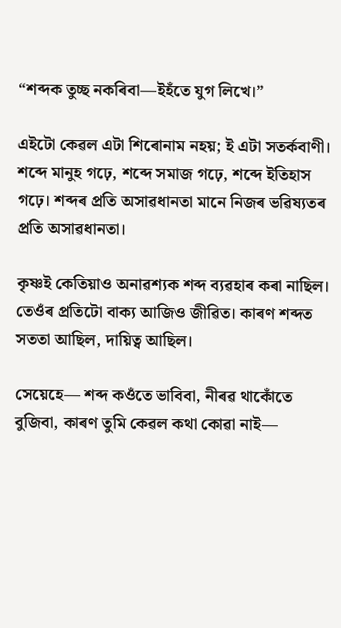“শব্দক তুচ্ছ নকৰিবা—ইহঁতে যুগ লিখে।”

এইটো কেৱল এটা শিৰোনাম নহয়; ই এটা সতৰ্কবাণী। শব্দে মানুহ গঢ়ে, শব্দে সমাজ গঢ়ে, শব্দে ইতিহাস গঢ়ে। শব্দৰ প্ৰতি অসাৱধানতা মানে নিজৰ ভৱিষ্যতৰ প্ৰতি অসাৱধানতা।

কৃষ্ণই কেতিয়াও অনাৱশ্যক শব্দ ব্যৱহাৰ কৰা নাছিল। তেওঁৰ প্ৰতিটো বাক্য আজিও জীৱিত। কাৰণ শব্দত সততা আছিল, দায়িত্ব আছিল।

সেয়েহে— শব্দ কওঁতে ভাবিবা, নীৰৱ থাকোঁতে বুজিবা, কাৰণ তুমি কেৱল কথা কোৱা নাই—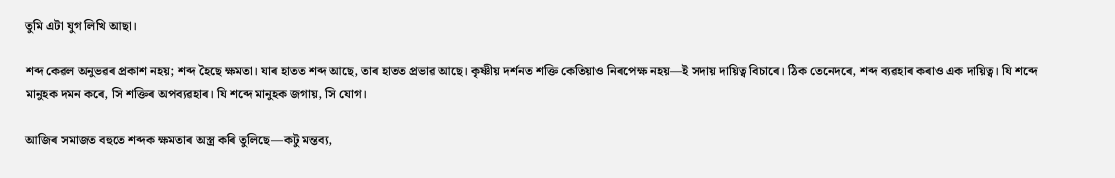তুমি এটা যুগ লিখি আছা।

শব্দ কেৱল অনুভৱৰ প্ৰকাশ নহয়; শব্দ হৈছে ক্ষমতা। যাৰ হাতত শব্দ আছে, তাৰ হাতত প্ৰভাৱ আছে। কৃষ্ণীয় দৰ্শনত শক্তি কেতিয়াও নিৰপেক্ষ নহয়—ই সদায় দায়িত্ব বিচাৰে। ঠিক তেনেদৰে, শব্দ ব্যৱহাৰ কৰাও এক দায়িত্ব। যি শব্দে মানুহক দমন কৰে, সি শক্তিৰ অপব্যৱহাৰ। যি শব্দে মানুহক জগায়, সি যোগ।

আজিৰ সমাজত বহুতে শব্দক ক্ষমতাৰ অস্ত্ৰ কৰি তুলিছে—কটু মন্তব্য,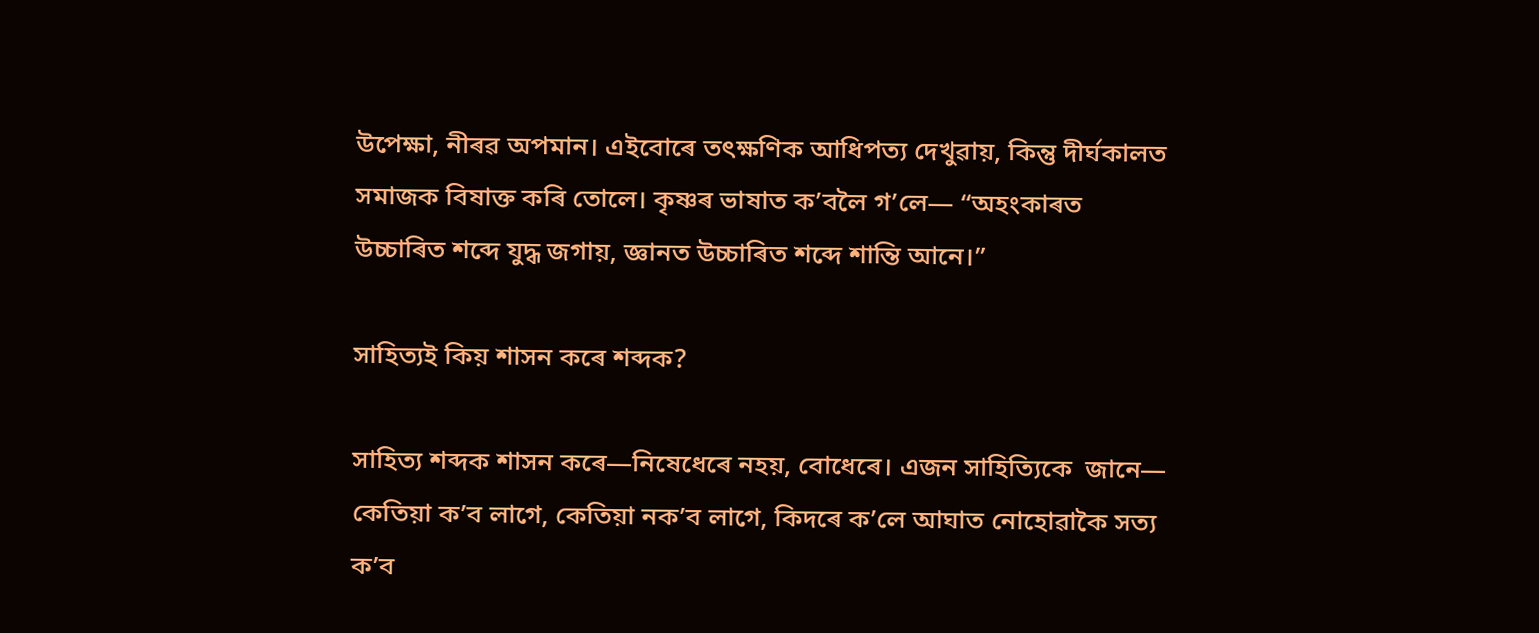উপেক্ষা, নীৰৱ অপমান। এইবোৰে তৎক্ষণিক আধিপত্য দেখুৱায়, কিন্তু দীৰ্ঘকালত সমাজক বিষাক্ত কৰি তোলে। কৃষ্ণৰ ভাষাত ক’বলৈ গ’লে— “অহংকাৰত উচ্চাৰিত শব্দে যুদ্ধ জগায়, জ্ঞানত উচ্চাৰিত শব্দে শান্তি আনে।”

সাহিত্যই কিয় শাসন কৰে শব্দক?

সাহিত্য শব্দক শাসন কৰে—নিষেধেৰে নহয়, বোধেৰে। এজন সাহিত্যিকে  জানে— কেতিয়া ক’ব লাগে, কেতিয়া নক’ব লাগে, কিদৰে ক’লে আঘাত নোহোৱাকৈ সত্য ক’ব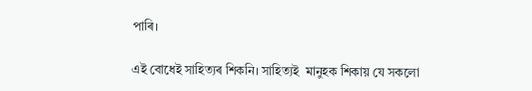পাৰি।

এই বোধেই সাহিত্যৰ শিকনি। সাহিত্যই  মানুহক শিকায় যে সকলো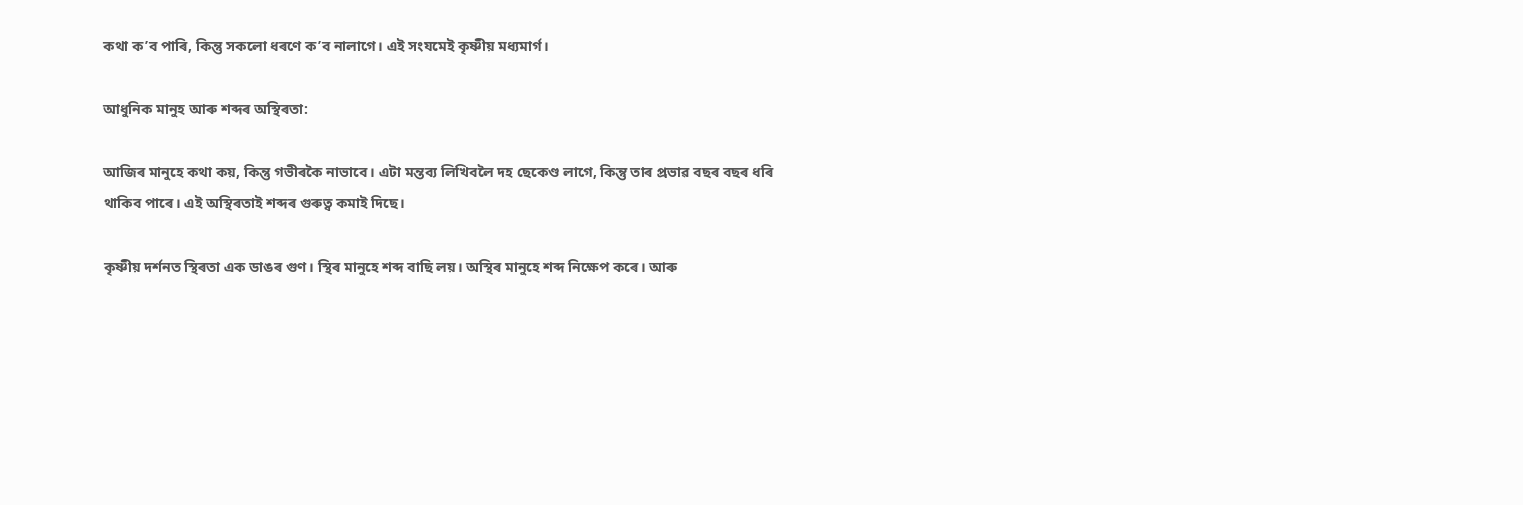কথা ক’ব পাৰি, কিন্তু সকলো ধৰণে ক’ব নালাগে। এই সংযমেই কৃষ্ণীয় মধ্যমাৰ্গ।

আধুনিক মানুহ আৰু শব্দৰ অস্থিৰতা:

আজিৰ মানুহে কথা কয়, কিন্তু গভীৰকৈ নাভাবে। এটা মন্তব্য লিখিবলৈ দহ ছেকেণ্ড লাগে, কিন্তু তাৰ প্ৰভাৱ বছৰ বছৰ ধৰি থাকিব পাৰে। এই অস্থিৰতাই শব্দৰ গুৰুত্ব কমাই দিছে।

কৃষ্ণীয় দৰ্শনত স্থিৰতা এক ডাঙৰ গুণ। স্থিৰ মানুহে শব্দ বাছি লয়। অস্থিৰ মানুহে শব্দ নিক্ষেপ কৰে। আৰু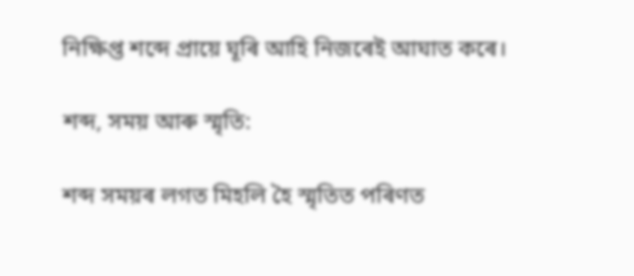নিক্ষিপ্ত শব্দে প্ৰায়ে ঘূৰি আহি নিজৰেই আঘাত কৰে।

শব্দ, সময় আৰু স্মৃতি:

শব্দ সময়ৰ লগত মিহলি হৈ স্মৃতিত পৰিণত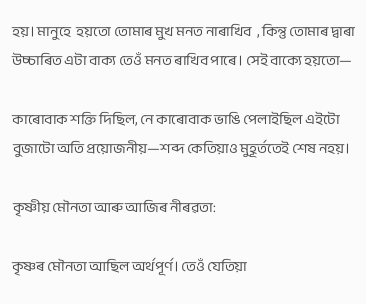হয়। মানুহে  হয়তো তোমাৰ মুখ মনত নাৰাখিব  , কিন্তু তোমাৰ দ্বাৰা উচ্চাৰিত এটা বাক্য তেওঁ মনত ৰাখিব পাৰে। সেই বাক্যে হয়তো—

কাৰোবাক শক্তি দিছিল, নে কাৰোবাক ভাঙি পেলাইছিল এইটো বুজাটো অতি প্ৰয়োজনীয়—শব্দ কেতিয়াও মুহূৰ্ততেই শেষ নহয়।

কৃষ্ণীয় মৌনতা আৰু আজিৰ নীৰৱতা:

কৃষ্ণৰ মৌনতা আছিল অৰ্থপূৰ্ণ। তেওঁ যেতিয়া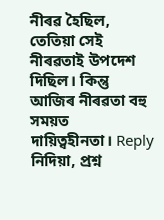নীৰৱ হৈছিল, তেতিয়া সেই নীৰৱতাই উপদেশ দিছিল। কিন্তু আজিৰ নীৰৱতা বহু সময়ত দায়িত্বহীনতা। Reply নিদিয়া, প্ৰশ্ন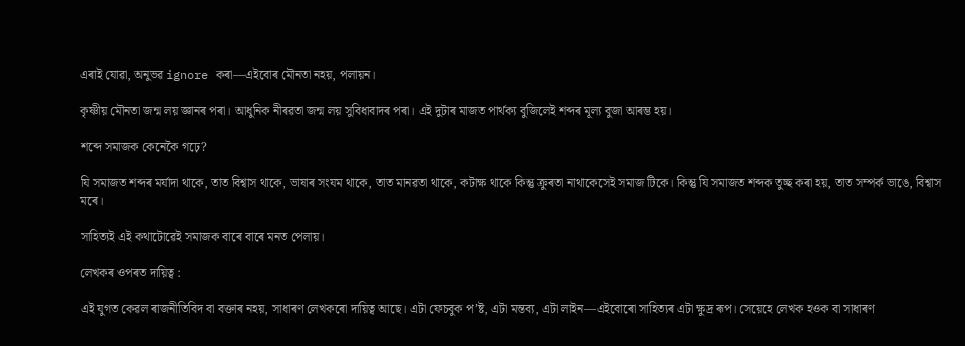এৰাই যোৱা, অনুভৱ ignore কৰা—এইবোৰ মৌনতা নহয়, পলায়ন।

কৃষ্ণীয় মৌনতা জন্ম লয় জ্ঞানৰ পৰা। আধুনিক নীৰৱতা জন্ম লয় সুবিধাবাদৰ পৰা। এই দুটাৰ মাজত পাৰ্থক্য বুজিলেই শব্দৰ মূল্য বুজা আৰম্ভ হয়।

শব্দে সমাজক কেনেকৈ গঢ়ে?

যি সমাজত শব্দৰ মৰ্যাদা থাকে, তাত বিশ্বাস থাকে, ভাষাৰ সংযম থাকে, তাত মানৱতা থাকে, কটাক্ষ থাকে কিন্তু ক্ৰুৰতা নাথাকেসেই সমাজ টিকে। কিন্তু যি সমাজত শব্দক তুচ্ছ কৰা হয়, তাত সম্পৰ্ক ভাঙে, বিশ্বাস মৰে।

সাহিত্যই এই কথাটোৱেই সমাজক বাৰে বাৰে মনত পেলায়।

লেখকৰ ওপৰত দায়িত্ব :

এই যুগত কেৱল ৰাজনীতিবিদ বা বক্তাৰ নহয়, সাধাৰণ লেখকৰো দায়িত্ব আছে। এটা ফেচবুক প’ষ্ট, এটা মন্তব্য, এটা লাইন—এইবোৰো সাহিত্যৰ এটা ক্ষুদ্ৰ ৰূপ। সেয়েহে লেখক হওক বা সাধাৰণ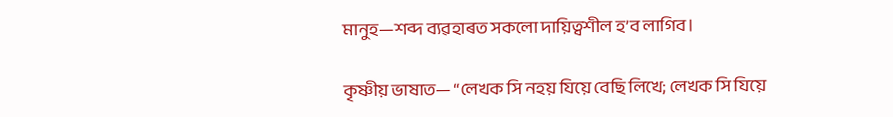মানুহ—শব্দ ব্যৱহাৰত সকলো দায়িত্বশীল হ’ব লাগিব।

কৃষ্ণীয় ভাষাত— “লেখক সি নহয় যিয়ে বেছি লিখে; লেখক সি যিয়ে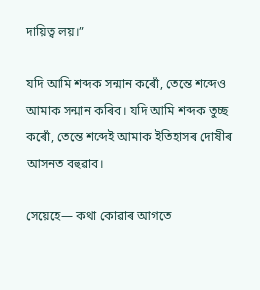দায়িত্ব লয়।”

যদি আমি শব্দক সন্মান কৰোঁ, তেন্তে শব্দেও আমাক সন্মান কৰিব। যদি আমি শব্দক তুচ্ছ কৰোঁ, তেন্তে শব্দেই আমাক ইতিহাসৰ দোষীৰ আসনত বহুৱাব।

সেয়েহে— কথা কোৱাৰ আগতে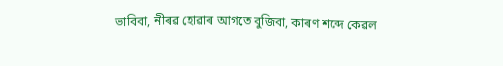ভাবিবা, নীৰৱ হোৱাৰ আগতে বুজিবা, কাৰণ শব্দে কেৱল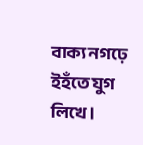বাক্য নগঢ়ে ইহঁতে যুগ লিখে।